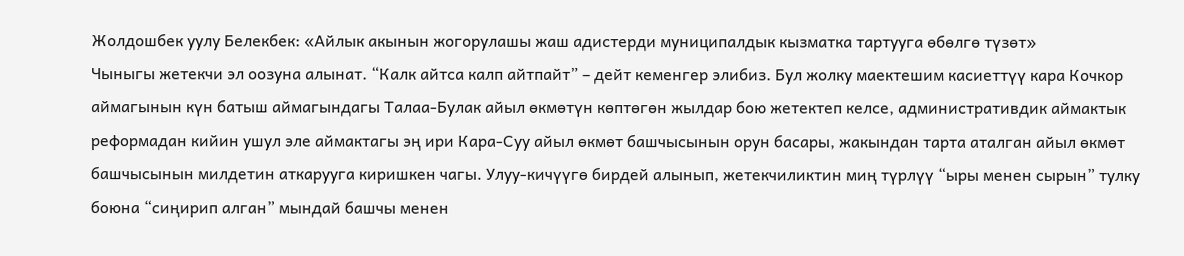Жолдошбек уулу Белекбек: «Айлык акынын жогорулашы жаш адистерди муниципалдык кызматка тартууга өбөлгө түзөт»
Чыныгы жетекчи эл оозуна алынат. “Калк айтса калп айтпайт” – дейт кеменгер элибиз. Бул жолку маектешим касиеттүү кара Кочкор аймагынын күн батыш аймагындагы Талаа-Булак айыл өкмөтүн көптөгөн жылдар бою жетектеп келсе, административдик аймактык реформадан кийин ушул эле аймактагы эң ири Кара-Суу айыл өкмөт башчысынын орун басары, жакындан тарта аталган айыл өкмөт башчысынын милдетин аткарууга киришкен чагы. Улуу-кичүүгө бирдей алынып, жетекчиликтин миң түрлүү “ыры менен сырын” тулку боюна “сиңирип алган” мындай башчы менен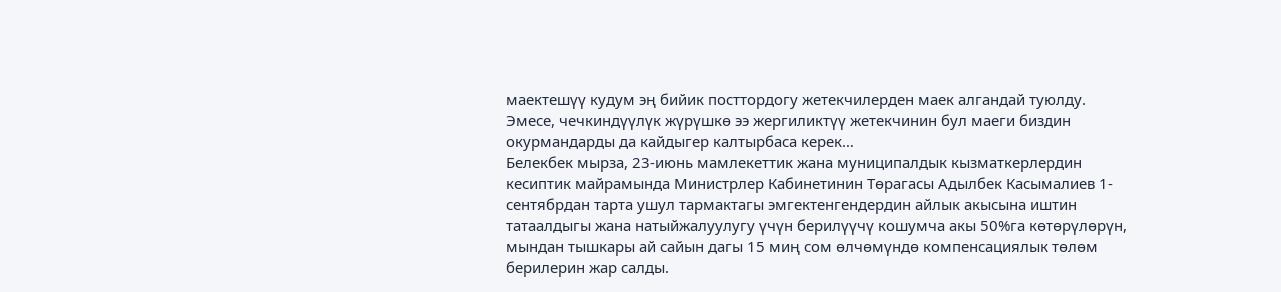маектешүү кудум эң бийик посттордогу жетекчилерден маек алгандай туюлду. Эмесе, чечкиндүүлүк жүрүшкө ээ жергиликтүү жетекчинин бул маеги биздин окурмандарды да кайдыгер калтырбаса керек…
Белекбек мырза, 23-июнь мамлекеттик жана муниципалдык кызматкерлердин кесиптик майрамында Министрлер Кабинетинин Төрагасы Адылбек Касымалиев 1-сентябрдан тарта ушул тармактагы эмгектенгендердин айлык акысына иштин татаалдыгы жана натыйжалуулугу үчүн берилүүчү кошумча акы 50%га көтөрүлөрүн, мындан тышкары ай сайын дагы 15 миң сом өлчөмүндө компенсациялык төлөм берилерин жар салды.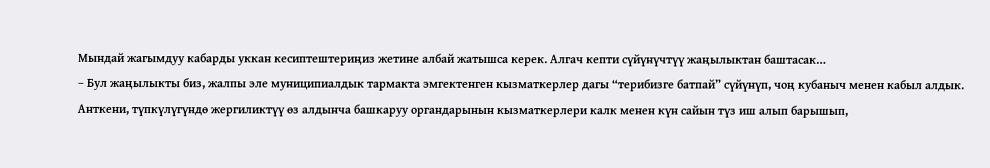Мындай жагымдуу кабарды уккан кесиптештериңиз жетине албай жатышса керек. Алгач кепти сүйүнүчтүү жаңылыктан баштасак…
– Бул жаңылыкты биз, жалпы эле муниципиалдык тармакта эмгектенген кызматкерлер дагы “терибизге батпай” сүйүнүп, чоң кубаныч менен кабыл алдык. Анткени, түпкүлүгүндө жергиликтүү өз алдынча башкаруу органдарынын кызматкерлери калк менен күн сайын түз иш алып барышып,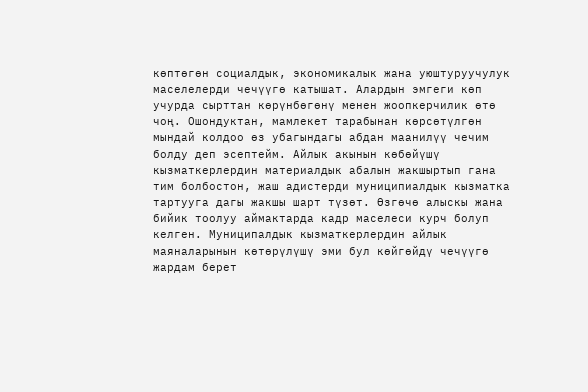көптөгөн социалдык, экономикалык жана уюштуруучулук маселелерди чечүүгө катышат. Алардын эмгеги көп учурда сырттан көрүнбөгөнү менен жоопкерчилик өтө чоң. Ошондуктан, мамлекет тарабынан көрсөтүлгөн мындай колдоо өз убагындагы абдан маанилүү чечим болду деп эсептейм. Айлык акынын көбөйүшү кызматкерлердин материалдык абалын жакшыртып гана тим болбостон, жаш адистерди муниципиалдык кызматка тартууга дагы жакшы шарт түзөт. Өзгөчө алыскы жана бийик тоолуу аймактарда кадр маселеси курч болуп келген. Муниципалдык кызматкерлердин айлык маяналарынын көтөрүлүшү эми бул көйгөйдү чечүүгө жардам берет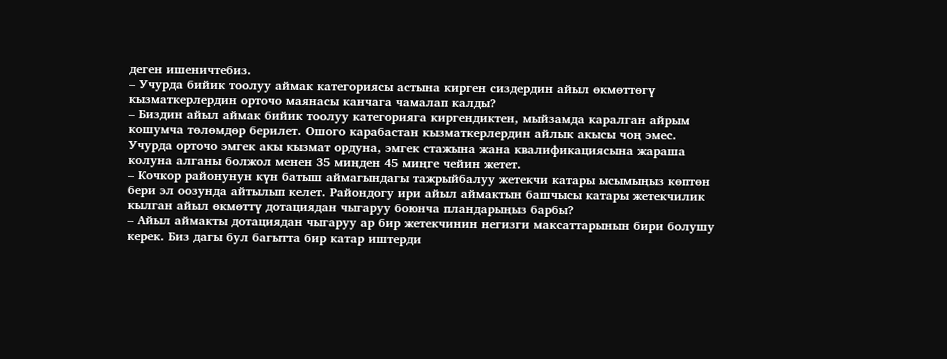деген ишеничтебиз.
– Учурда бийик тоолуу аймак категориясы астына кирген сиздердин айыл өкмөттөгү кызматкерлердин орточо маянасы канчага чамалап калды?
– Биздин айыл аймак бийик тоолуу категорияга киргендиктен, мыйзамда каралган айрым кошумча төлөмдөр берилет. Ошого карабастан кызматкерлердин айлык акысы чоң эмес. Учурда орточо эмгек акы кызмат ордуна, эмгек стажына жана квалификациясына жараша колуна алганы болжол менен 35 миңден 45 миңге чейин жетет.
– Кочкор районунун күн батыш аймагындагы тажрыйбалуу жетекчи катары ысымыңыз көптөн бери эл оозунда айтылып келет. Райондогу ири айыл аймактын башчысы катары жетекчилик кылган айыл өкмөттү дотациядан чыгаруу боюнча пландарыңыз барбы?
– Айыл аймакты дотациядан чыгаруу ар бир жетекчинин негизги максаттарынын бири болушу керек. Биз дагы бул багытта бир катар иштерди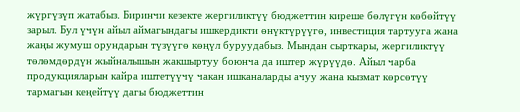жүргүзүп жатабыз. Биринчи кезекте жергиликтүү бюджеттин киреше бөлүгүн көбөйтүү зарыл. Бул үчүн айыл аймагындагы ишкердикти өнүктүрүүгө, инвестиция тартууга жана жаңы жумуш орундарын түзүүгө көңүл буруудабыз. Мындан сырткары, жергиликтүү төлөмдөрдүн жыйналышын жакшыртуу боюнча да иштер жүрүүдө. Айыл чарба продукцияларын кайра иштетүүчү чакан ишканаларды ачуу жана кызмат көрсөтүү тармагын кеңейтүү дагы бюджеттин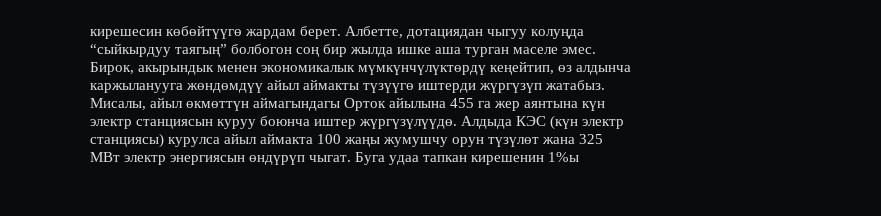кирешесин көбөйтүүгө жардам берет. Албетте, дотациядан чыгуу колуңда “сыйкырдуу таягың” болбогон соң бир жылда ишке аша турган маселе эмес. Бирок, акырындык менен экономикалык мүмкүнчүлүктөрдү кеңейтип, өз алдынча каржыланууга жөндөмдүү айыл аймакты түзүүгө иштерди жүргүзүп жатабыз. Мисалы, айыл өкмөттүн аймагындагы Орток айылына 455 га жер аянтына күн электр станциясын куруу боюнча иштер жүргүзүлүүдө. Алдыда КЭС (күн электр станциясы) курулса айыл аймакта 100 жаңы жумушчу орун түзүлөт жана 325 МВт электр энергиясын өндүрүп чыгат. Буга удаа тапкан кирешенин 1%ы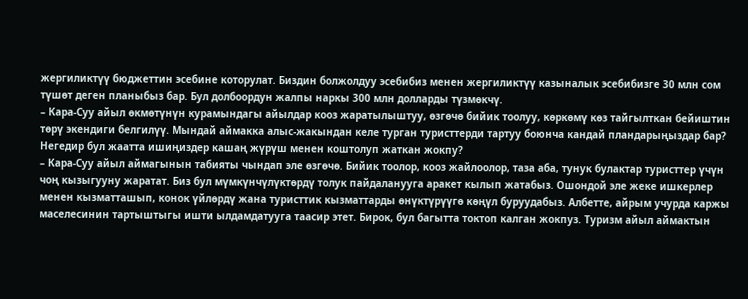жергиликтүү бюджеттин эсебине которулат. Биздин болжолдуу эсебибиз менен жергиликтүү казыналык эсебибизге 30 млн сом түшөт деген планыбыз бар. Бул долбоордун жалпы наркы 300 млн долларды түзмөкчү.
– Кара-Суу айыл өкмөтүнүн курамындагы айылдар кооз жаратылыштуу, өзгөчө бийик тоолуу, көркөмү көз тайгылткан бейиштин төрү экендиги белгилүү. Мындай аймакка алыс-жакындан келе турган туристтерди тартуу боюнча кандай пландарыңыздар бар? Негедир бул жаатта ишиңиздер кашаң жүрүш менен коштолуп жаткан жокпу?
– Кара-Суу айыл аймагынын табияты чындап эле өзгөчө. Бийик тоолор, кооз жайлоолор, таза аба, тунук булактар туристтер үчүн чоң кызыгууну жаратат. Биз бул мүмкүнчүлүктөрдү толук пайдаланууга аракет кылып жатабыз. Ошондой эле жеке ишкерлер менен кызматташып, конок үйлөрдү жана туристтик кызматтарды өнүктүрүүгө көңүл буруудабыз. Албетте, айрым учурда каржы маселесинин тартыштыгы ишти ылдамдатууга таасир этет. Бирок, бул багытта токтоп калган жокпуз. Туризм айыл аймактын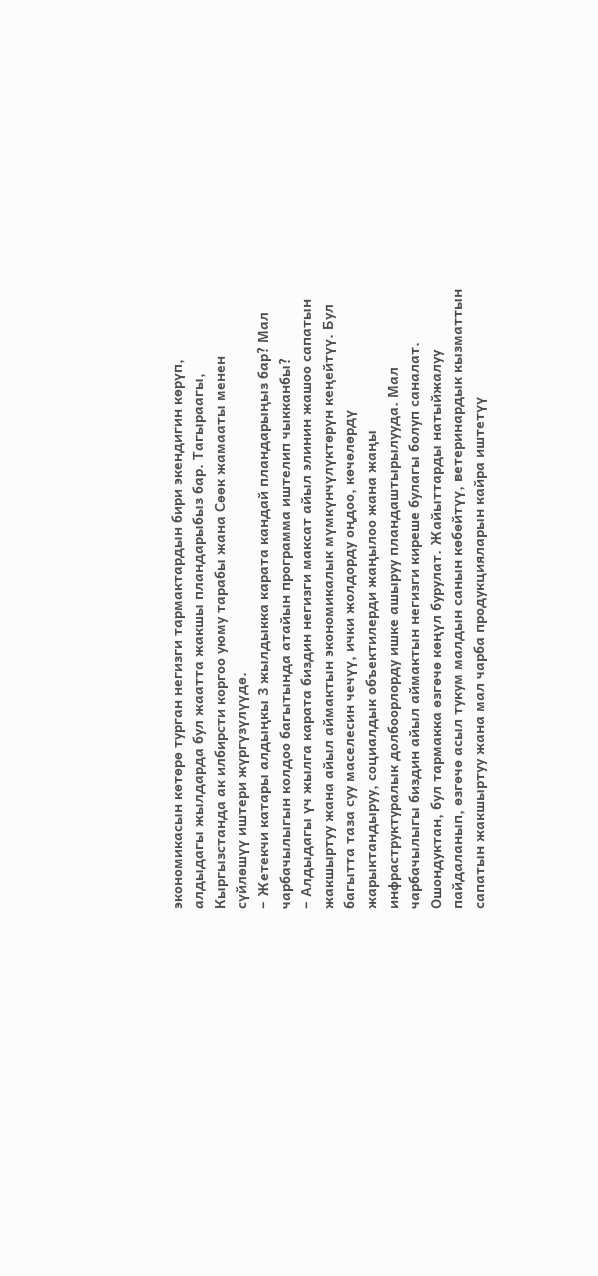экономикасын көтөрө турган негизги тармактардын бири экендигин көрүп, алдыдагы жылдарда бул жаатта жакшы пландарыбыз бар. Тагыраагы, Кыргызстанда ак илбирсти коргоо уюму тарабы жана Сөөк жамааты менен сүйлөшүү иштери жүргүзүлүүдө.
– Жетекчи катары алдыңкы 3 жылдыкка карата кандай пландарыңыз бар? Мал чарбачылыгын колдоо багытында атайын программа иштелип чыкканбы?
– Алдыдагы үч жылга карата биздин негизги максат айыл элинин жашоо сапатын жакшыртуу жана айыл аймактын экономикалык мүмкүнчүлүктөрүн кеңейтүү. Бул багытта таза суу маселесин чечүү, ички жолдорду оңдоо, көчөлөрдү жарыктандыруу, социалдык объектилерди жаңылоо жана жаңы инфраструктуралык долбоорлорду ишке ашыруу пландаштырылууда. Мал чарбачылыгы биздин айыл аймактын негизги киреше булагы болуп саналат. Ошондуктан, бул тармакка өзгөчө көңүл бурулат. Жайыттарды натыйжалуу пайдаланып, өзгөчө асыл тукум малдын санын көбөйтүү, ветеринардык кызматтын сапатын жакшыртуу жана мал чарба продукцияларын кайра иштетүү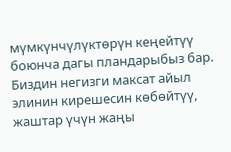мүмкүнчүлүктөрүн кеңейтүү боюнча дагы пландарыбыз бар. Биздин негизги максат айыл элинин кирешесин көбөйтүү, жаштар үчүн жаңы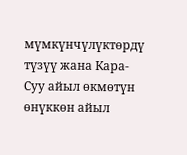мүмкүнчүлүктөрдү түзүү жана Кара-Суу айыл өкмөтүн өнүккөн айыл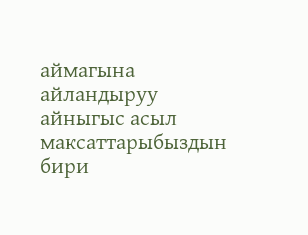аймагына айландыруу айныгыс асыл максаттарыбыздын бири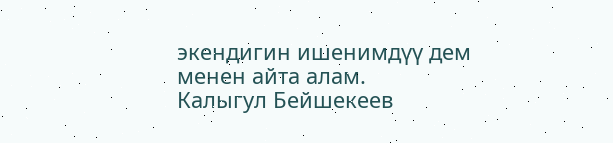экендигин ишенимдүү дем менен айта алам.
Калыгул Бейшекеев